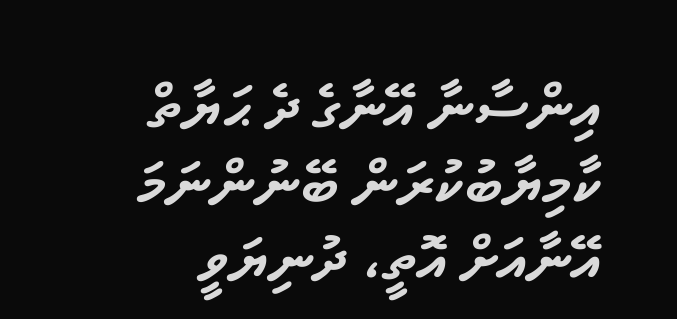އިންސާނާ އޭނާގެ ދެ ޙަޔާތް ކާމިޔާބުކުރަން ބޭނުންނަމަ އޭނާއަށް އޮތީ، ދުނިޔަވީ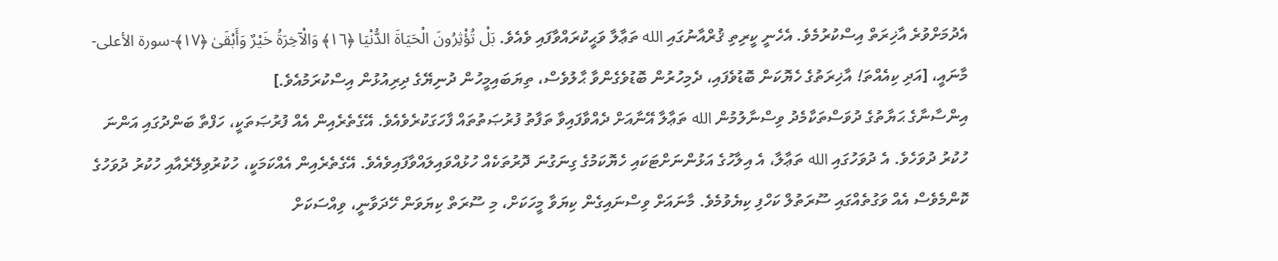އެދުމަށްވުރެ އާޚިރަތް އިސްކުރުމެވެ. އެހެނީ ކީރިތި ޤުރްއާނުގައި الله ތަޢާލާ ވަޙީކުރައްވާފައި ވެއެވެ. بَلْ تُؤْثِرُونَ الْحَيَاةَ الدُّنْيَا ﴿١٦﴾ وَالْآخِرَةُ خَيْرٌ وَأَبْقَىٰ ﴿١٧﴾-سورة الأعلى- މާނައީ، [އަދި ކިއެއްތަ! އާޚިރަތުގެ ހެޔޮކަން ބޮޑުވެފައި، ދެމިހުރުން ބޮޑުވެގެންވާ ޙާލުވެސް، ތިޔަބައިމީހުން ދުނިޔޭގެ ދިރިއުޅުން އިސްކުރަމުއެވެ.]
އިންސާނާގެ ޙަޔާތުގެ ދުވަސްތަކާމެދު ވިސްނާލުމުން الله ތަޢާލާ އޭނާއަށް ދެއްވާފައިވާ ތަފާތު ފުރުޞަތުތައް ފާހަގަކުރެވެއެވެ. އޭގެތެރެއިން އެއް ފުރުޞަތަކީ، ހަފްތާ ބަންދުގައި އަންނަ ހުކުރު ދުވަހެވެ. އެ ދުވަހުގައި الله ތަޢާލާ، އެ އިލާހުގެ އަޅުންނަށްޓަކައި ހެޔޮކަމުގެ ގިނަގުނަ ދޮރުތަކެއް ހުޅުއްވައިލައްވާފައިވެއެވެ. އޭގެތެރެއިން އެއްކަމަކީ، ހުކުރުވިލޭރެއާއި ހުކުރު ދުވަހުގެ ކޮންމެވެސް އެއް ވަގުތެއްގައި ސޫރަތުލް ކަހްފި ކިޔެވުމެވެ. މާނައަށް ވިސްނައިގެން ކިޔަވާ މީހަކަށް، މި ސޫރަތް ކިޔަވަން ހޭދަވާނީ، ވިއްސަކަށް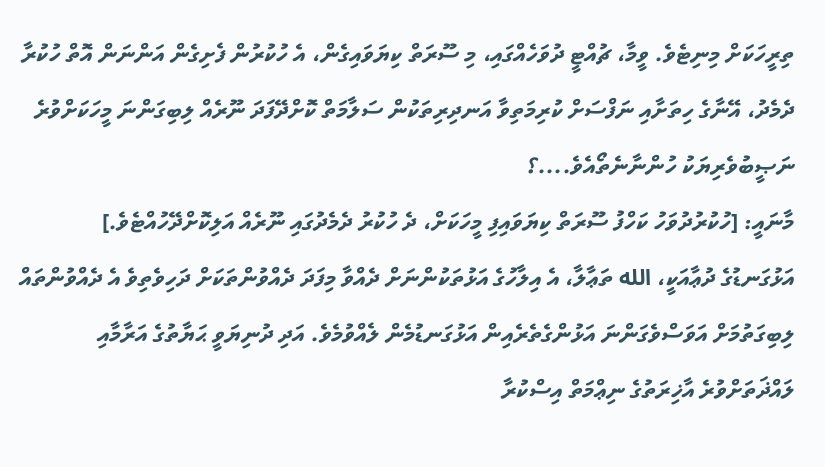ތިރީހަކަށް މިނިޓެވެ. ވީމާ، ޗުއްޓީ ދުވަހެއްގައި، މި ސޫރަތް ކިޔަވައިގެން، އެ ހުކުރުން ފެށިގެން އަންނަން އޮތް ހުކުރާ ދެމެދު، އޭނާގެ ހިތަށާއި ނަފްސަށް ކުރިމަތިވާ އަނދިރިތަކުން ސަލާމަތް ކޮށްދޭފަދަ ނޫރެއް ލިބިގަންނަ މީހަކަށްވުރެ ނަޞީބުވެރިޔަކު ހުންނާނެތޯއެވެ....؟
މާނައީ: [ހުކުރުދުވަހު ކަހްފު ސޫރަތް ކިޔަވައިފި މީހަކަށް، ދެ ހުކުރު ދެމެދުގައި ނޫރެއް އަލިކޮށްދޭހުއްޓެވެ.]
އަޅުގަނޑުގެ ދުޢާއަކީ، الله ތަޢާލާ، އެ އިލާހުގެ އަޅުތަކުންނަށް ދެއްވާ މިފަދަ ދެއްވުންތަކަށް ދަހިވެތިވެ އެ ދެއްވުންތައް ލިބިގަތުމަށް އަވަސްވެގަންނަ އަޅުންގެތެރެއިން އަޅުގަނޑުމެން ލެއްވުމެވެ. އަދި ދުނިޔަވީ ޙަޔާތުގެ އަރާމާއި ލައްޛަތަށްވުރެ އާޚިރަތުގެ ނިޢްމަތް އިސްކުރާ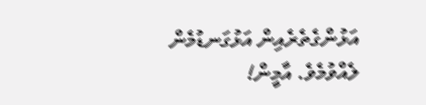އަޅުންގެތެރެއިން އަޅުގަނޑުމެން ލެއްވުމެވެ. އާމީން!